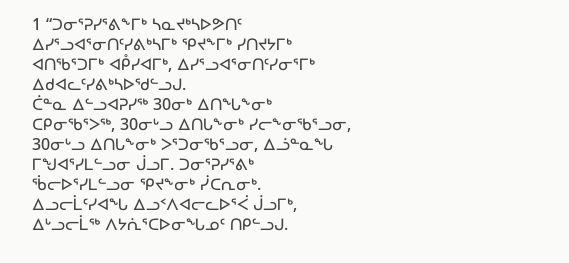1 “ᑐᓂᕐᕈᓯᕐᕕᖕᒥᒃ ᓴᓇᔪᒃᓴᐅᕗᑎᑦ ᐃᓯᕐᓗᐊᕐᓂᑎᑦᓯᕕᒃᓴᒥᒃ ᕿᔪᖕᒥᒃ ᓯᑎᔪᔭᒥᒃ ᐊᑎᖃᕐᑐᒥᒃ ᐊᑬᓯᐊᒥᒃ, ᐃᓯᕐᓗᐊᕐᓂᑎᑦᓯᓂᕐᒥᒃ ᐃᑯᐊᓚᑦᓯᕕᒃᓴᐅᖁᓪᓗᒍ.
ᑖᓐᓇ ᐃᓪᓗᐊᕈᓯᖅ 30ᓂᒃ ᐃᑎᖓᖕᓂᒃ ᑕᑭᓂᖃᕐᐳᖅ, 30ᓂᒡᓗ ᐃᑎᒐᖕᓂᒃ ᓯᓕᖕᓂᖃᕐᓗᓂ, 30ᓂᒡᓗ ᐃᑎᒐᖕᓂᒃ ᐳᕐᑐᓂᖃᕐᓗᓂ, ᐃᓘᓐᓇᖓ ᒥᖑᐊᕐᓯᒪᓪᓗᓂ ᒎᓗᒥ. ᑐᓂᕐᕈᓯᕐᕕᒃ ᖄᓕᐅᕐᓯᒪᓪᓗᓂ ᕿᔪᖕᓂᒃ ᓰᑕᕆᓂᒃ.
ᐃᓗᓕᒫᑦᓯᐊᖓ ᐃᓗᑉᐱᐊᓕᓚᐅᕐᐹ ᒎᓗᒥᒃ, ᐃᒡᓗᓕᒫᖅ ᐱᔭᕇᕐᑕᐅᓂᖓᓄᑦ ᑎᑭᓪᓗᒍ.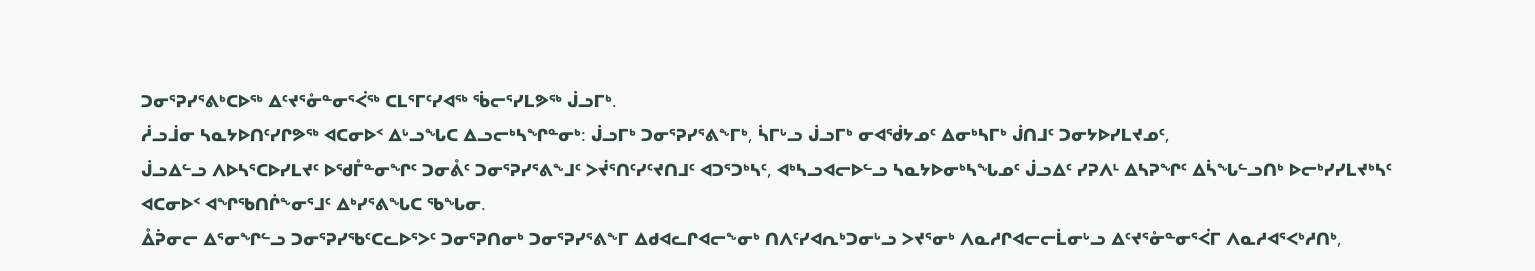ᑐᓂᕐᕈᓯᕐᕕᒃᑕᐅᖅ ᐃᑦᔪᕐᓁᓐᓂᕐᐹᖅ ᑕᒪᕐᒥᑦᓯᐊᖅ ᖄᓕᕐᓯᒪᕗᖅ ᒎᓗᒥᒃ.
ᓲᓗᒨᓂ ᓴᓇᔭᐅᑎᑦᓯᒋᕗᖅ ᐊᑕᓂᐅᑉ ᐃᒡᓗᖓᑕ ᐃᓗᓕᒃᓴᖏᓐᓂᒃ: ᒎᓗᒥᒃ ᑐᓂᕐᕈᓯᕐᕕᖕᒥᒃ, ᓵᒥᒡᓗ ᒎᓗᒥᒃ ᓂᐊᖂᔭᓄᑦ ᐃᓂᒃᓴᒥᒃ ᒎᑎᒧᑦ ᑐᓂᔭᐅᓯᒪᔪᓄᑦ,
ᒎᓗᐃᓪᓗ ᐱᐅᓴᕐᑕᐅᓯᒪᔪᑦ ᐅᖁᒤᓐᓂᖏᑦ ᑐᓂᕔᑦ ᑐᓂᕐᕈᓯᕐᕕᖕᒧᑦ ᐳᔫᕐᑎᑦᓯᑦᔪᑎᒧᑦ ᐊᑐᕐᑐᒃᓴᑦ, ᐊᒃᓴᓗᐊᓕᐅᓪᓗ ᓴᓇᔭᐅᓂᒃᓴᖓᓄᑦ ᒎᓗᐃᑦ ᓯᕈᐱᒻ ᐃᓴᕈᖏᑦ ᐃᓵᖓᓪᓗᑎᒃ ᐅᓕᒃᓯᓯᒪᔪᒃᓴᑦ ᐊᑕᓂᐅᑉ ᐊᖏᖃᑎᒌᖕᓂᕐᒧᑦ ᐃᒃᓯᕐᕕᖓᑕ ᖃᖓᓂ.
ᐂᕉᓂᓕ ᐃᕐᓂᖏᓪᓗ ᑐᓂᕐᕈᓯᖃᑦᑕᓚᐅᕐᐳᑦ ᑐᓂᕐᕈᑎᓂᒃ ᑐᓂᕐᕈᓯᕐᕕᖕᒥ ᐃᑯᐊᓚᒋᐊᓕᖕᓂᒃ ᑎᐱᑦᓯᐊᕆᒃᑐᓂᒡᓗ ᐳᔪᕐᓂᒃ ᐱᓇᓱᒋᐊᓕᓕᒫᓂᒡᓗ ᐃᑦᔪᕐᓁᓐᓂᕐᐹᒥ ᐱᓇᓱᐊᕐᐸᒃᓱᑎᒃ,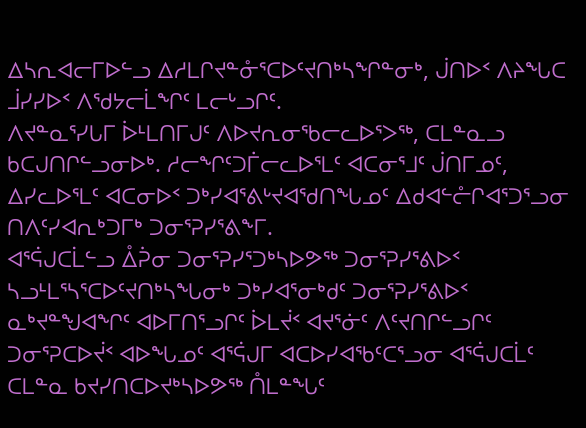ᐃᓴᕆᐊᓕᒥᐅᓪᓗ ᐃᓱᒪᒋᔪᓐᓁᕐᑕᐅᑦᔪᑎᒃᓴᖏᓐᓂᒃ, ᒎᑎᐅᑉ ᐱᔨᖓᑕ ᒨᓯᓯᐅᑉ ᐱᖁᔭᓕᒫᖏᑦ ᒪᓕᒡᓗᒋᑦ.
ᐱᔪᓐᓇᕐᓯᒐᒥ ᐆᒻᒪᑎᒥᒍᑦ ᐱᐅᔪᕆᓂᖃᓕᓚᐅᕐᐳᖅ, ᑕᒪᓐᓇᓗ ᑲᑕᒍᑎᒋᓪᓗᓂᐅᒃ. ᓱᓕᖏᑦᑐᒦᓕᓚᐅᕐᒪᑦ ᐊᑕᓂᕐᒧᑦ ᒎᑎᒥᓄᑦ, ᐃᓯᓚᐅᕐᒪᑦ ᐊᑕᓂᐅᑉ ᑐᒃᓯᐊᕐᕕᒡᔪᐊᖁᑎᖓᓄᑦ ᐃᑯᐊᓪᓔᒋᐊᕐᑐᕐᓗᓂ ᑎᐱᑦᓯᐊᕆᒃᑐᒥᒃ ᑐᓂᕐᕈᓯᕐᕕᖕᒥ.
ᐊᕐᕌᒍᑕᒫᓪᓗ ᐂᕉᓂ ᑐᓂᕐᕈᓯᕐᑐᒃᓴᐅᕗᖅ ᑐᓂᕐᕈᓯᕐᕕᐅᑉ ᓴᓗᒻᒪᕐᓴᕐᑕᐅᑦᔪᑎᒃᓴᖓᓂᒃ ᑐᒃᓯᐊᕐᓂᒃᑯᑦ ᑐᓂᕐᕈᓯᕐᕕᐅᑉ ᓇᒃᔪᓐᖑᐊᖏᑦ ᐊᐅᒥᑎᕐᓗᒋᑦ ᐆᒪᔫᑉ ᐊᔪᕐᓃᑦ ᐱᑦᔪᑎᒋᓪᓗᒋᑦ ᑐᓂᕐᕈᑕᐅᔫᑉ ᐊᐅᖓᓄᑦ ᐊᕐᕌᒍᒥ ᐊᑕᐅᓯᐊᖃᑦᑕᕐᓗᓂ ᐊᕐᕌᒍᑕᒫᑦ ᑕᒪᓐᓇ ᑲᔪᓯᑎᑕᐅᔪᒃᓴᐅᕗᖅ ᑍᒪᓐᖓᑦ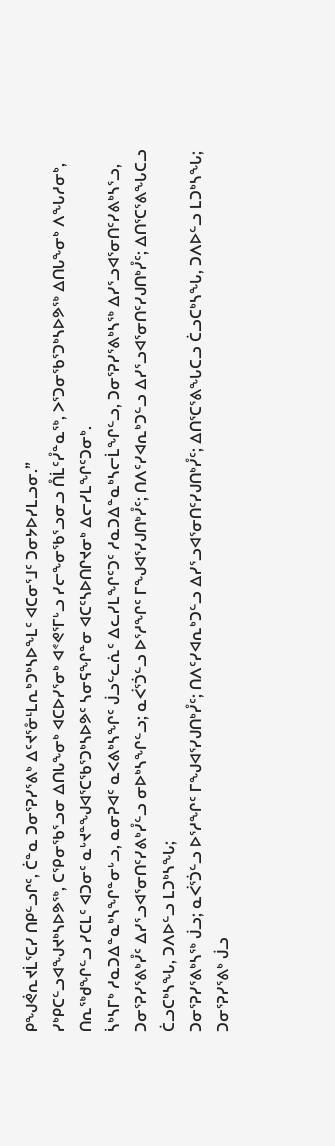ᑭᖑᕚᕆᔪᒫᕐᑕᓯ ᑎᑭᓪᓗᒋᑦ, ᑖᓐᓇ ᑐᓂᕐᕈᓯᕐᕕᒃ ᐃᑦᔪᕐᓁᒻᒪᕆᒃᑐᒃᓴᐅᖕᒪᑦ ᐊᑕᓂᕐᒧᑦ ᑐᓂᔭᐅᓯᒪᓗᓂ.”
ᓯᒃᑭᑕᓪᓗᐊᖑᔪᒃᓴᐅᕗᖅ, ᑕᕿᓂᖃᕐᓗᓂ ᐃᑎᒐᖕᓂᒃ ᐊᑕᐅᓯᕐᓂᒃ ᐊᕝᕙᕐᒥᒡᓗ ᓯᓕᖕᓂᖃᕐᓗᓂᓗ ᑍᒫᑦᓮᓐᓇᖅ, ᐳᕐᑐᓂᖃᕐᑐᒃᓴᐅᕗᖅ ᐃᑎᒐᖕᓂᒃ ᐱᖓᓱᓂᒃ, ᑎᕆᖅᑯᖏᓪᓗ ᓯᑕᒪᑦ ᐊᑐᓂᑦ ᓇᒡᔪᓐᖑᐊᕐᑕᖃᕐᑐᒃᓴᐅᕗᑦ ᓴᓂᕋᖏᓐᓂ ᐊᑕᑦᓴᐅᑎᒋᔪᓂᒃ ᐃᓕᓯᒪᖏᑦᑐᓂᒃ.
ᓵᒃᓴᒥᒃ ᓱᓇᑐᐃᓐᓇᒃᓴᖏᓐᓂᒡᓗ, ᓇᓂᕈᐊᑦ ᓇᐸᕕᒃᓴᖏᑦ ᒎᓗᓪᓚᕇᑦ ᐃᓚᓯᒪᖏᑦᑐᑦ ᓱᓇᑐᐃᓐᓇᒃᓴᓕᒫᖏᓪᓗ, ᑐᓂᕐᕈᓯᕐᕕᒃᓴᖅ ᐃᓯᕐᓗᐊᕐᓂᑎᑦᓯᕕᒃᓴᕐᓗ,
ᑐᓂᕐᕈᓯᕐᕕᒃᓮᑦ ᐃᓯᕐᓗᐊᕐᓂᑎᑦᓯᕕᒃᓮᓪᓗ ᓂᐅᒃᓴᖏᓪᓗ; ᓇᐹᕐᑑᓪᓗ ᐅᕐᓱᖏᑦ ᒥᖑᐊᕐᓯᒍᑎᒃᓮᑦ; ᑎᐱᑦᓯᐊᕆᒃᑐᓪᓗ ᐃᓯᕐᓗᐊᕐᓂᑎᑦᓯᒍᑎᒃᓮᑦ; ᐃᑎᕐᑕᕐᕕᖓᑕᓗ ᑖᓗᑕᒃᓴᖓ, ᑐᐱᐅᓪᓗ ᒪᑐᒃᓴᖓ;
ᑐᓂᕐᕈᓯᕐᕕᒃᓴᖅ ᒎᓗ; ᓇᐹᕐᑑᓪᓗ ᐅᕐᓱᖏᑦ ᒥᖑᐊᕐᓯᒍᑎᒃᓮᑦ; ᑎᐱᑦᓯᐊᕆᒃᑐᓪᓗ ᐃᓯᕐᓗᐊᕐᓂᑎᑦᓯᒍᑎᒃᓮᑦ; ᐃᑎᕐᑕᕐᕕᖓᑕᓗ ᑖᓗᑕᒃᓴᖓ, ᑐᐱᐅᓪᓗ ᒪᑐᒃᓴᖓ;
ᑐᓂᕐᕈᓯᕐᕕᒃ ᒎᓗ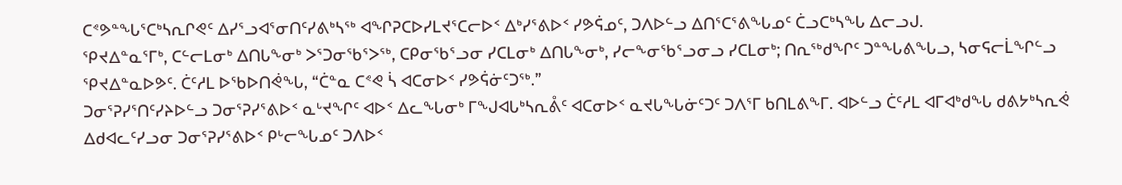ᑕᕝᕗᓐᖓᕐᑕᒃᓴᕆᒋᕙᑦ ᐃᓯᕐᓗᐊᕐᓂᑎᑦᓯᕕᒃᓴᖅ ᐊᖏᕈᑕᐅᓯᒪᔪᕐᑕᓕᐅᑉ ᐃᒃᓯᕐᕕᐅᑉ ᓯᕗᕌᓄᑦ, ᑐᐱᐅᓪᓗ ᐃᑎᕐᑕᕐᕕᖓᓄᑦ ᑖᓗᑕᒃᓴᖓ ᐃᓕᓗᒍ.
ᕿᔪᐃᓐᓇᕐᒥᒃ, ᑕᓪᓕᒪᓂᒃ ᐃᑎᒐᖕᓂᒃ ᐳᕐᑐᓂᖃᕐᐳᖅ, ᑕᑭᓂᖃᕐᓗᓂ ᓯᑕᒪᓂᒃ ᐃᑎᒐᖕᓂᒃ, ᓯᓕᖕᓂᖃᕐᓗᓂᓗ ᓯᑕᒪᓂᒃ; ᑎᕆᖅᑯᖏᑦ ᑐᓐᖓᕕᖓᓗ, ᓴᓂᕋᓕᒫᖏᓪᓗ ᕿᔪᐃᓐᓇᐅᕗᑦ. ᑖᑦᓱᒪ ᐅᖃᐅᑎᕚᖓ, “ᑖᓐᓇ ᑕᕝᕙ ᓵ ᐊᑕᓂᐅᑉ ᓯᕗᕌᓃᑦᑐᖅ.”
ᑐᓂᕐᕈᓯᕐᑎᑦᓯᔨᐅᓪᓗ ᑐᓂᕐᕈᓯᕐᕕᐅᑉ ᓇᒡᔪᖏᑦ ᐊᐅᑉ ᐃᓚᖓᓂᒃ ᒥᖑᐊᒐᒃᓴᕆᕔᑦ ᐊᑕᓂᐅᑉ ᓇᔪᒐᖓᓃᑦᑐᑦ ᑐᐱᕐᒥ ᑲᑎᒪᕕᖕᒥ. ᐊᐅᓪᓗ ᑖᑦᓱᒪ ᐊᒥᐊᒃᑯᖓ ᑯᕕᔭᒃᓴᕆᕚ ᐃᑯᐊᓚᑦᓯᓗᓂ ᑐᓂᕐᕈᓯᕐᕕᐅᑉ ᑭᒡᓕᖓᓄᑦ ᑐᐱᐅᑉ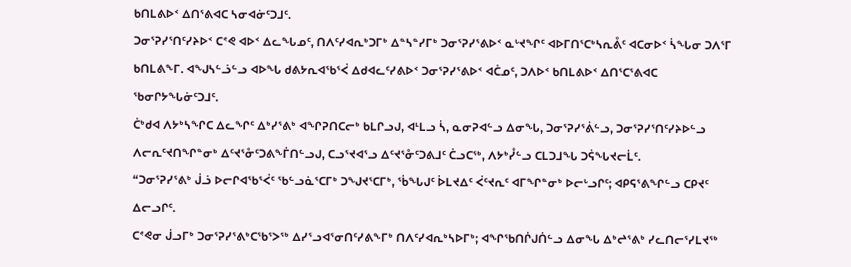ᑲᑎᒪᕕᐅᑉ ᐃᑎᕐᕕᐊᑕ ᓴᓂᐊᓃᑦᑐᒧᑦ.
ᑐᓂᕐᕈᓯᕐᑎᑦᓯᔨᐅᑉ ᑕᕝᕙ ᐊᐅᑉ ᐃᓚᖓᓄᑦ, ᑎᐱᑦᓯᐊᕆᒃᑐᒥᒃ ᐃᓐᓴᓐᓯᒥᒃ ᑐᓂᕐᕈᓯᕐᕕᐅᑉ ᓇᒡᔪᖏᑦ ᐊᐅᒥᑎᕐᑕᒃᓴᕆᕔᑦ ᐊᑕᓂᐅᑉ ᓵᖓᓂ ᑐᐱᕐᒥ ᑲᑎᒪᕕᖕᒥ. ᐊᖑᓴᓪᓘᓪᓗ ᐊᐅᖓ ᑯᕕᔭᕆᐊᖃᕐᐹ ᐃᑯᐊᓚᑦᓯᕕᐅᑉ ᑐᓂᕐᕈᓯᕐᕕᐅᑉ ᐊᑖᓄᑦ, ᑐᐱᐅᑉ ᑲᑎᒪᕕᐅᑉ ᐃᑎᕐᑕᕐᕕᐊᑕ ᖃᓂᒋᔭᖓᓃᑦᑐᒧᑦ.
ᑖᒃᑯᐊ ᐱᔭᒃᓴᖏᑕ ᐃᓚᖏᑦ ᐃᒃᓯᕐᕕᒃ ᐊᖏᕈᑎᑕᓕᒃ ᑲᒪᒋᓗᒍ, ᐊᒻᒪᓗ ᓵ, ᓇᓂᕈᐊᓪᓗ ᐃᓂᖓ, ᑐᓂᕐᕈᓯᕐᕖᓪᓗ, ᑐᓂᕐᕈᓯᕐᑎᑦᓯᔨᐅᓪᓗ ᐱᓕᕆᑦᔪᑎᖏᓐᓂᒃ ᐃᑦᔪᕐᓁᑦᑐᕕᖕᒦᑎᓪᓗᒍ, ᑕᓗᕐᔪᐊᕐᓗ ᐃᑦᔪᕐᓁᑦᑐᕕᒧᑦ ᑖᓗᑕᖅ, ᐱᔭᒃᓮᓪᓗ ᑕᒪᑐᒧᖓ ᑐᕌᖓᔪᓕᒫᑦ.
“ᑐᓂᕐᕈᓯᕐᕕᒃ ᒎᓘ ᐅᓕᒋᐊᖃᕐᐹᑦ ᖃᓪᓗᓈᕐᑕᒥᒃ ᑐᖑᔪᕐᑕᒥᒃ, ᖄᖓᒍᑦ ᐆᒪᔪᐃᑦ ᐹᑦᔪᕆᑦ ᐊᒥᖏᓐᓂᒃ ᐅᓕᒡᓗᒋᑦ; ᐊᑭᕋᕐᕕᖏᓪᓗ ᑕᑭᔪᑦ ᐃᓕᓗᒋᑦ.
ᑕᕝᕙᓂ ᒎᓗᒥᒃ ᑐᓂᕐᕈᓯᕐᕕᒃᑕᖃᕐᐳᖅ ᐃᓯᕐᓗᐊᕐᓂᑎᑦᓯᕕᖕᒥᒃ ᑎᐱᑦᓯᐊᕆᒃᓴᐅᒥᒃ; ᐊᖏᖃᑎᒌᒍᑏᓪᓗ ᐃᓂᖓ ᐃᒃᖠᕐᕕᒃ ᓯᓚᑎᓕᕐᓯᒪᔪᖅ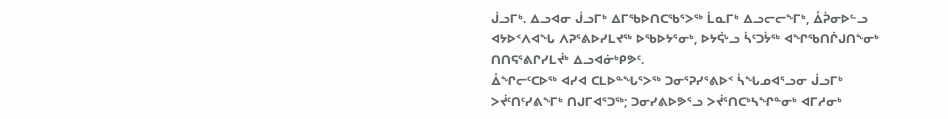ᒎᓗᒥᒃ. ᐃᓗᐊᓂ ᒎᓗᒥᒃ ᐃᒥᖃᐅᑎᑕᖃᕐᐳᖅ ᒫᓇᒥᒃ ᐃᓗᓕᓕᖕᒥᒃ, ᐂᕉᓂᐅᓪᓗ ᐊᔭᐅᑉᐱᐊᖓ ᐱᕈᕐᕕᐅᓯᒪᔪᖅ ᐅᖃᐅᔭᕐᓂᒃ, ᐅᔭᕌᒡᓗ ᓵᑦᑐᔮᖅ ᐊᖏᖃᑎᒌᒍᑎᖕᓂᒃ ᑎᑎᕋᕐᕕᒋᓯᒪᔫᒃ ᐃᓗᐊᓃᒃᑭᕗᑦ.
ᐂᖏᓕᑦᑕᐅᖅ ᐊᓯᐊ ᑕᒪᐅᓐᖓᕐᐳᖅ ᑐᓂᕐᕈᓯᕐᕕᐅᑉ ᓵᖓᓄᐊᕐᓗᓂ ᒎᓗᒥᒃ ᐳᔫᑦᑎᑦᓯᕕᖕᒥᒃ ᑎᒍᒥᐊᕐᑐᖅ; ᑐᓂᓯᕕᐅᕗᕐᓗ ᐳᔫᕐᑎᑕᒃᓴᖏᓐᓂᒃ ᐊᒥᓱᓂᒃ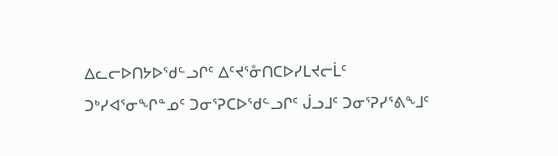ᐃᓚᓕᐅᑎᔭᐅᖁᓪᓗᒋᑦ ᐃᑦᔪᕐᓁᑎᑕᐅᓯᒪᔪᓕᒫᑦ ᑐᒃᓯᐊᕐᓂᖏᓐᓄᑦ ᑐᓂᕐᕈᑕᐅᖁᓪᓗᒋᑦ ᒎᓗᒧᑦ ᑐᓂᕐᕈᓯᕐᕕᖕᒧᑦ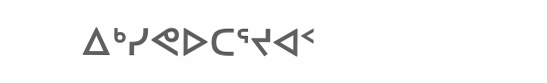ᐃᒃᓯᕙᐅᑕᕐᔪᐊᑉ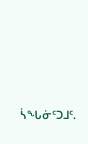ᓵᖓᓃᑦᑐᒧᑦ.